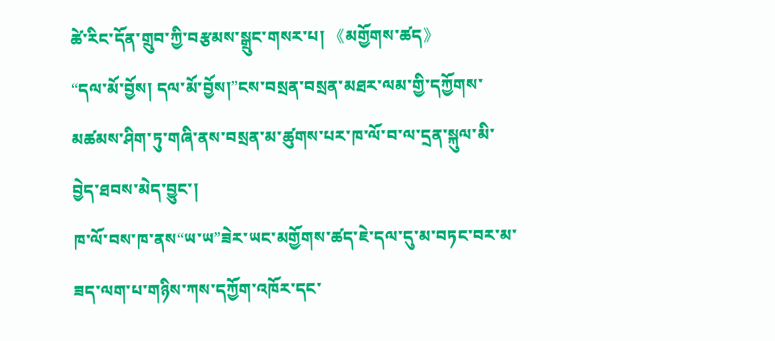ཚེ་རིང་དོན་གྲུབ་ཀྱི་བརྩམས་སྒྲུང་གསར་པ། 《མགྱོགས་ཚད》
“དལ་མོ་བྱོས། དལ་མོ་བྱོས།”ངས་བསྲན་བསྲན་མཐར་ལམ་གྱི་དཀྱོགས་མཚམས་ཤིག་ཏུ་གཞི་ནས་བསྲན་མ་ཚུགས་པར་ཁ་ལོ་བ་ལ་དྲན་སྐུལ་མི་བྱེད་ཐབས་མེད་བྱུང་།
ཁ་ལོ་བས་ཁ་ནས“ཡ་ཡ”ཟེར་ཡང་མགྱོགས་ཚད་ཇེ་དལ་དུ་མ་བཏང་བར་མ་ཟད་ལག་པ་གཉིས་ཀས་དཀྱོག་འཁོར་དང་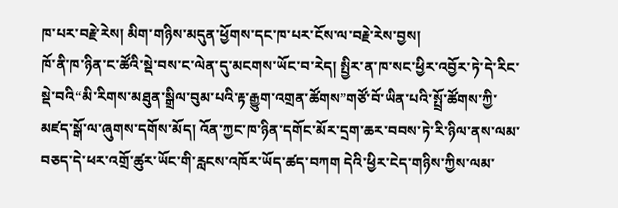ཁ་པར་བརྗེ་རེས། མིག་གཉིས་མདུན་ཕྱོགས་དང་ཁ་པར་ངོས་ལ་བརྗེ་རེས་བྱས།
ཁོ་ནི་ཁ་ཉིན་ང་ཚོའི་སྡེ་བས་ང་ལེན་དུ་མངགས་ཡོང་བ་རེད། སྤྱིར་ན་ཁ་སང་ཕྱིར་འབྱོར་ཏེ་དེ་རིང་སྡེ་བའི“མི་རིགས་མཐུན་སྒྲིལ་བུམ་པའི་རྟ་རྒྱུག་འགྲན་ཚོགས”གཙོ་བོ་ཡིན་པའི་སྤྲོ་ཚོགས་ཀྱི་མཛད་སྒོ་ལ་ཞུགས་དགོས་མོད། འོན་ཀྱང་ཁ་ཉིན་དགོང་མོར་དྲག་ཆར་བབས་ཏེ་རི་ཉིལ་ནས་ལམ་བཅད་དེ་ཕར་འགྲོ་ཚུར་ཡོང་གི་རླངས་འཁོར་ཡོད་ཚད་བཀག དེའི་ཕྱིར་ངེད་གཉིས་ཀྱིས་ལམ་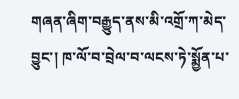གཞན་ཞིག་བརྒྱུད་ནས་མི་འགྲོ་ཀ་མེད་བྱུང་། ཁ་ལོ་བ་བྲེལ་བ་ལངས་ཏེ་སྨྱོན་པ་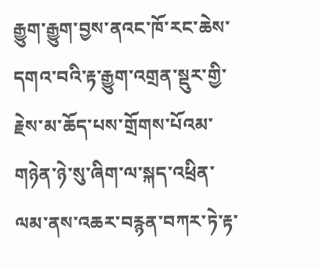རྒྱུག་རྒྱུག་བྱས་ནའང་ཁོ་རང་ཆེས་དགའ་བའི་རྟ་རྒྱུག་འགྲན་སྡུར་གྱི་རྗེས་མ་ཆོད་པས་གྲོགས་པོའམ་གཉེན་ཉེ་སུ་ཞིག་ལ་སྐད་འཕྲིན་ལམ་ནས་འཆར་བརྙན་བཀར་ཏེ་རྟ་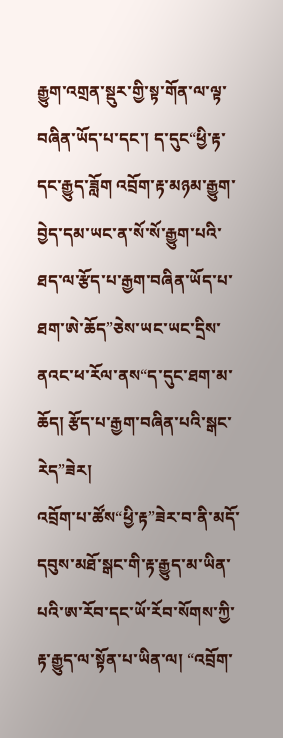རྒྱུག་འགྲན་སྡུར་གྱི་སྟ་གོན་ལ་ལྟ་བཞིན་ཡོད་པ་དང་། ད་དུང“ཕྱི་རྟ་དང་རྒྱུད་ཟློག འབྲོག་རྟ་མཉམ་རྒྱུག་བྱེད་དམ་ཡང་ན་སོ་སོ་རྒྱུག་པའི་ཐད་ལ་རྩོད་པ་རྒྱག་བཞིན་ཡོད་པ་ཐག་ཨེ་ཆོད”ཅེས་ཡང་ཡང་དྲིས་ནའང་ཕ་རོལ་ནས“ད་དུང་ཐག་མ་ཆོད། རྩོད་པ་རྒྱག་བཞིན་པའི་སྒང་རེད”ཟེར།
འབྲོག་པ་ཚོས“ཕྱི་རྟ”ཟེར་བ་ནི་མདོ་དབུས་མཐོ་སྒང་གི་རྟ་རྒྱུད་མ་ཡིན་པའི་ཨ་རོབ་དང་ཡོ་རོབ་སོགས་ཀྱི་རྟ་རྒྱུད་ལ་སྟོན་པ་ཡིན་ལ། “འབྲོག་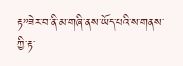རྟ”ཟེར་བ་ནི་མ་གཞི་ནས་ཡོད་པའི་ས་གནས་ཀྱི་རྟ་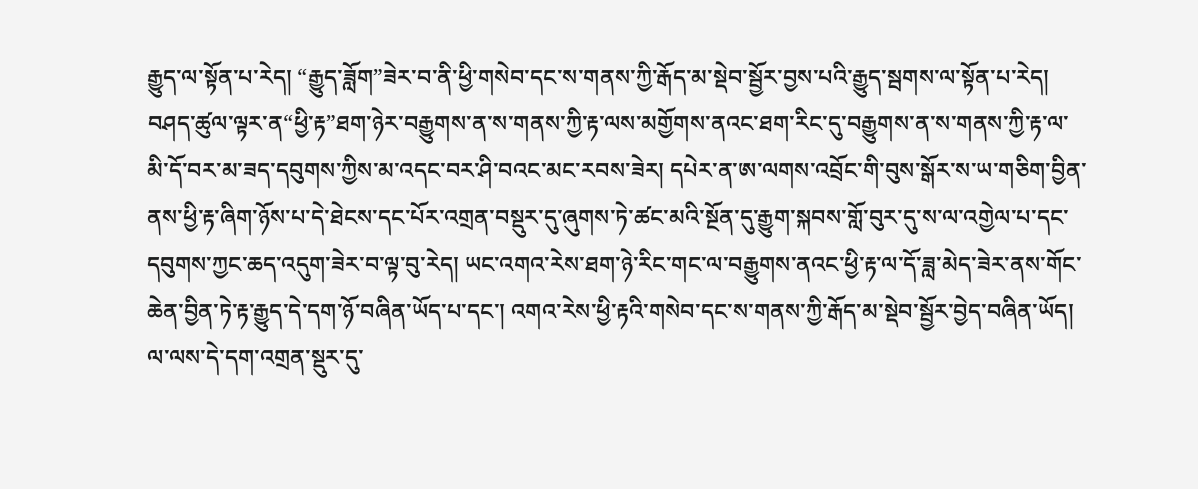རྒྱུད་ལ་སྟོན་པ་རེད། “རྒྱུད་ཟློག”ཟེར་བ་ནི་ཕྱི་གསེབ་དང་ས་གནས་ཀྱི་རྒོད་མ་སྡེབ་སྦྱོར་བྱས་པའི་རྒྱུད་སྦགས་ལ་སྟོན་པ་རེད། བཤད་ཚུལ་ལྟར་ན“ཕྱི་རྟ”ཐག་ཉེར་བརྒྱུགས་ན་ས་གནས་ཀྱི་རྟ་ལས་མགྱོགས་ནའང་ཐག་རིང་དུ་བརྒྱུགས་ན་ས་གནས་ཀྱི་རྟ་ལ་མི་དོ་བར་མ་ཟད་དབུགས་ཀྱིས་མ་འདང་བར་ཤི་བའང་མང་རབས་ཟེར། དཔེར་ན་ཨ་ལགས་འབྲོང་གི་བུས་སྒོར་ས་ཡ་གཅིག་བྱིན་ནས་ཕྱི་རྟ་ཞིག་ཉོས་པ་དེ་ཐེངས་དང་པོར་འགྲན་བསྡུར་དུ་ཞུགས་ཏེ་ཚང་མའི་སྔོན་དུ་རྒྱུག་སྐབས་གློ་བུར་དུ་ས་ལ་འགྱེལ་པ་དང་དབུགས་ཀྱང་ཆད་འདུག་ཟེར་བ་ལྟ་བུ་རེད། ཡང་འགའ་རེས་ཐག་ཉེ་རིང་གང་ལ་བརྒྱུགས་ནའང་ཕྱི་རྟ་ལ་དོ་ཟླ་མེད་ཟེར་ནས་གོང་ཆེན་བྱིན་ཏེ་རྟ་རྒྱུད་དེ་དག་ཉོ་བཞིན་ཡོད་པ་དང་། འགའ་རེས་ཕྱི་རྟའི་གསེབ་དང་ས་གནས་ཀྱི་རྒོད་མ་སྡེབ་སྦྱོར་བྱེད་བཞིན་ཡོད། ལ་ལས་དེ་དག་འགྲན་སྡུར་དུ་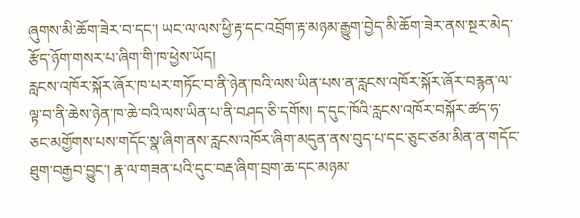ཞུགས་མི་ཆོག་ཟེར་བ་དང་། ཡང་ལ་ལས་ཕྱི་རྟ་དང་འབྲོག་རྟ་མཉམ་རྒྱུག་བྱེད་མི་ཆོག་ཟེར་ནས་སྔར་མེད་རྩོད་ཉོག་གསར་པ་ཞིག་གི་ཁ་ཕྱེས་ཡོད།
རླངས་འཁོར་སྐོར་ཞོར་ཁ་པར་གཏོང་བ་ནི་ཉེན་ཁའི་ལས་ཡིན་པས་ན་རླངས་འཁོར་སྐོར་ཞོར་བརྙན་ལ་ལྟ་བ་ནི་ཆེས་ཉེན་ཁ་ཆེ་བའི་ལས་ཡིན་པ་ནི་བཤད་ཅི་དགོས། ད་དུང་ཁོའི་རླངས་འཁོར་བསྐོར་ཚད་ཧ་ཅང་མགྱོགས་པས་གདོང་སྣ་ཞིག་ནས་རླངས་འཁོར་ཞིག་མདུན་ནས་བུད་པ་དང་ཅུང་ཙམ་མིན་ན་གདོང་ཐུག་བརྒྱབ་བྱུང་། རྣ་ལ་གཟན་པའི་དུང་བརྡ་ཞིག་བྲག་ཆ་དང་མཉམ་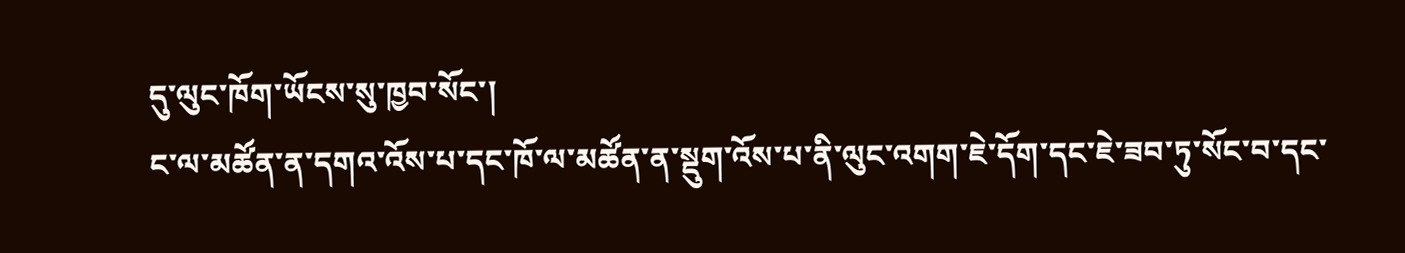དུ་ལུང་ཁོག་ཡོངས་སུ་ཁྱབ་སོང་།
ང་ལ་མཚོན་ན་དགའ་འོས་པ་དང་ཁོ་ལ་མཚོན་ན་སྡུག་འོས་པ་ནི་ལུང་འགག་ཇེ་དོག་དང་ཇེ་ཟབ་ཏུ་སོང་བ་དང་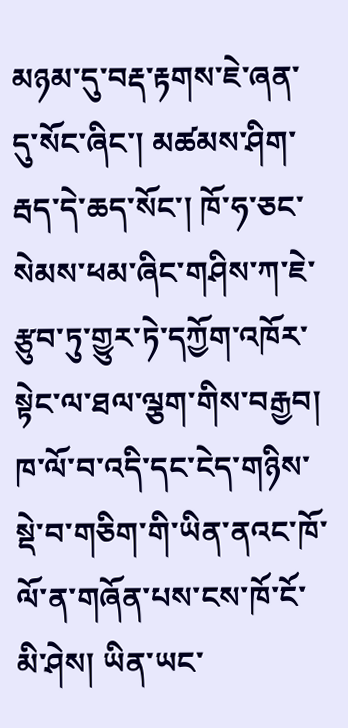མཉམ་དུ་བརྡ་རྟགས་ཇེ་ཞན་དུ་སོང་ཞིང་། མཚམས་ཤིག་རྦད་དེ་ཆད་སོང་། ཁོ་ཧ་ཅང་སེམས་ཕམ་ཞིང་གཤིས་ཀ་ཇེ་རྩུབ་ཏུ་གྱུར་ཏེ་དཀྱོག་འཁོར་སྟེང་ལ་ཐལ་ལྕག་གིས་བརྒྱབ། ཁ་ལོ་བ་འདི་དང་ངེད་གཉིས་སྡེ་བ་གཅིག་གི་ཡིན་ནའང་ཁོ་ལོ་ན་གཞོན་པས་ངས་ཁོ་ངོ་མི་ཤེས། ཡིན་ཡང་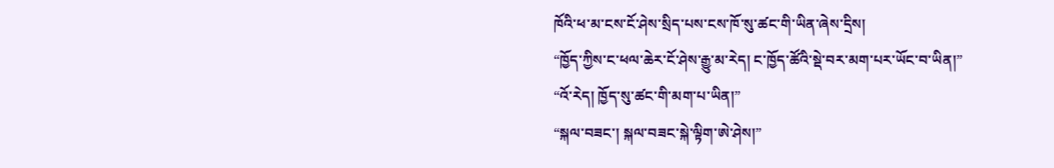ཁོའི་ཕ་མ་ངས་ངོ་ཤེས་སྲིད་པས་ངས་ཁོ་སུ་ཚང་གི་ཡིན་ཞེས་དྲིས།
“ཁྱོད་ཀྱིས་ང་ཕལ་ཆེར་ངོ་ཤེས་རྒྱུ་མ་རེད། ང་ཁྱོད་ཚོའི་སྡེ་བར་མག་པར་ཡོང་བ་ཡིན།”
“འོ་རེད། ཁྱོད་སུ་ཚང་གི་མག་པ་ཡིན།”
“སྐལ་བཟང་། སྐལ་བཟང་སྐེ་ལྟིག་ཨེ་ཤེས།”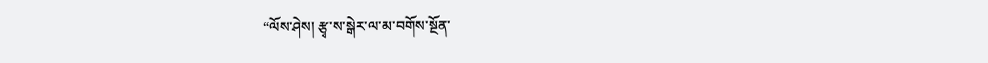“ལོས་ཤེས། རྩྭ་ས་སྒེར་ལ་མ་བགོས་སྔོན་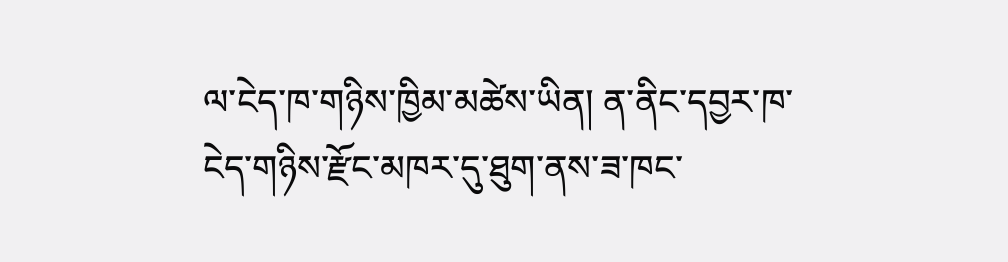ལ་ངེད་ཁ་གཉིས་ཁྱིམ་མཚེས་ཡིན། ན་ནིང་དབྱར་ཁ་ངེད་གཉིས་རྫོང་མཁར་དུ་ཐུག་ནས་ཟ་ཁང་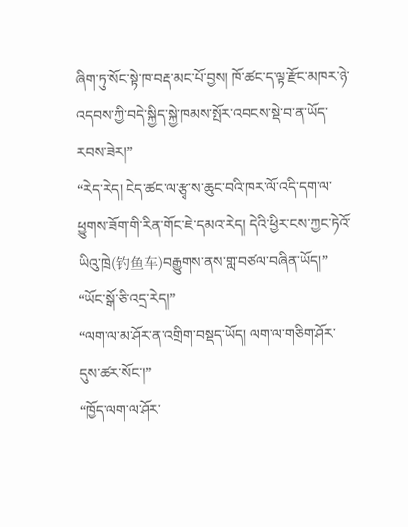ཞིག་ཏུ་སོང་སྟེ་ཁ་བརྡ་མང་པོ་བྱས། ཁོ་ཚང་ད་ལྟ་རྫོང་མཁར་ཉེ་འདབས་ཀྱི་བདེ་སྐྱིད་སྐྱེ་ཁམས་སྤོར་འབངས་སྡེ་བ་ན་ཡོད་རབས་ཟེར།”
“རེད་རེད། ངེད་ཚང་ལ་རྩྭ་ས་ཆུང་བའི་ཁར་ལོ་འདི་དག་ལ་ཕྱུགས་ཟོག་གི་རིན་གོང་ཇེ་དམའ་རེད། དེའི་ཕྱིར་ངས་ཀྱང་ཏེའོ་ཡིའུ་ཁྲེ(钓鱼车)བརྒྱུགས་ནས་གླ་བཙལ་བཞིན་ཡོད།”
“ཡོང་སྒོ་ཅི་འདྲ་རེད།”
“ལག་ལ་མ་ཤོར་ན་འགྲིག་བསྡད་ཡོད། ལག་ལ་གཅིག་ཤོར་དུས་ཚར་སོང་།”
“ཁྱོད་ལག་ལ་ཤོར་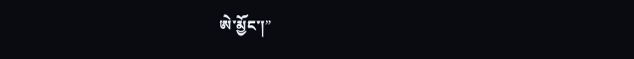ཨེ་མྱོང་།”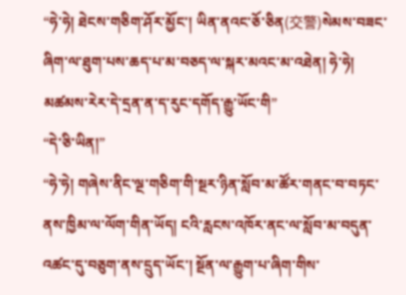“ཧེ་ཧེ། ཐེངས་གཅིག་ཤོར་མྱོང་། ཡིན་ནའང་ཅོ་ཅིན(交警)སེམས་བཟང་ཞིག་ལ་ཐུག་པས་ཆད་པ་མ་བཅད་ལ་སྐར་མའང་མ་འཐེན། ཧེ་ཧེ། མཚམས་རེར་དེ་དྲན་ན་ད་རུང་དགོད་རྒྱུ་ཡོང་གི”
“དེ་ཅི་ཡིན།”
“ཧེ་ཧེ། གཞེས་ནིང་ལྔ་གཅིག་གི་སྔར་ཉིན་སློབ་མ་ཚོར་གནང་བ་བཏང་ནས་ཁྱིམ་ལ་ལོག་གིན་ཡོད། ངའི་རླངས་འཁོར་ནང་ལ་སློབ་མ་བདུན་འཚང་དུ་བཅུག་ནས་དྲུད་ཡོང་། སྔོན་ལ་རྒྱུག་པ་ཞིག་གིས་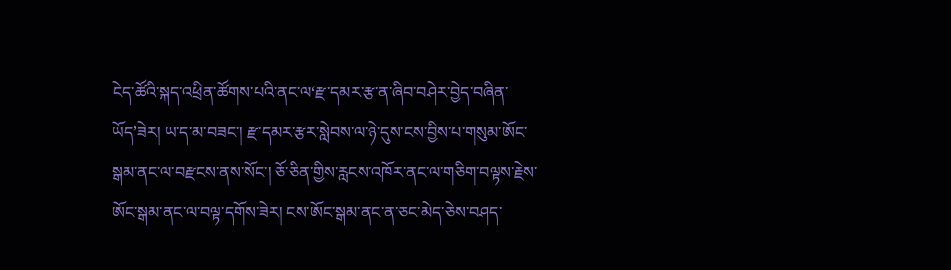ངེད་ཚོའི་སྐད་འཕྲིན་ཚོགས་པའི་ནང་ལ‘རྫ་དམར་རྩ་ན་ཞིབ་བཤེར་བྱེད་བཞིན་ཡོད’ཟེར། ཡ་ད་མ་བཟང་། རྫ་དམར་རྩར་སླེབས་ལ་ཉེ་དུས་ངས་བྱིས་པ་གསུམ་ཨོང་སྒམ་ནང་ལ་བརྫངས་ནས་སོང་། ཅོ་ཅིན་གྱིས་རླངས་འཁོར་ནང་ལ་གཅིག་བལྟས་རྗེས་ཨོང་སྒམ་ནང་ལ་བལྟ་དགོས་ཟེར། ངས་ཨོང་སྒམ་ནང་ན་ཅང་མེད་ཅེས་བཤད་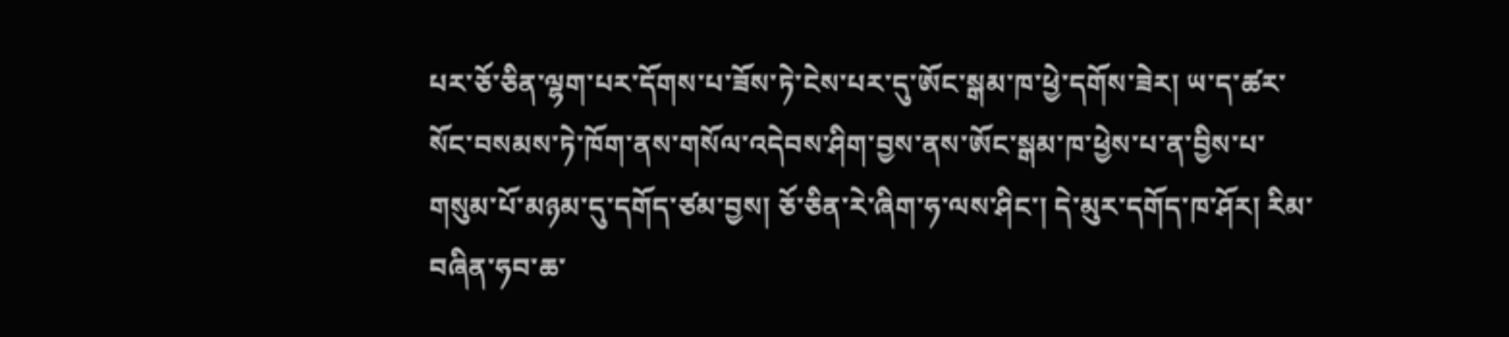པར་ཅོ་ཅིན་ལྷག་པར་དོགས་པ་ཟོས་ཏེ་ངེས་པར་དུ་ཨོང་སྒམ་ཁ་ཕྱེ་དགོས་ཟེར། ཡ་ད་ཚར་སོང་བསམས་ཏེ་ཁོག་ནས་གསོལ་འདེབས་ཤིག་བྱས་ནས་ཨོང་སྒམ་ཁ་ཕྱེས་པ་ན་བྱིས་པ་གསུམ་པོ་མཉམ་དུ་དགོད་ཙམ་བྱས། ཅོ་ཅིན་རེ་ཞིག་ཧ་ལས་ཤིང་། དེ་མུར་དགོད་ཁ་ཤོར། རིམ་བཞིན་ཧབ་ཆ་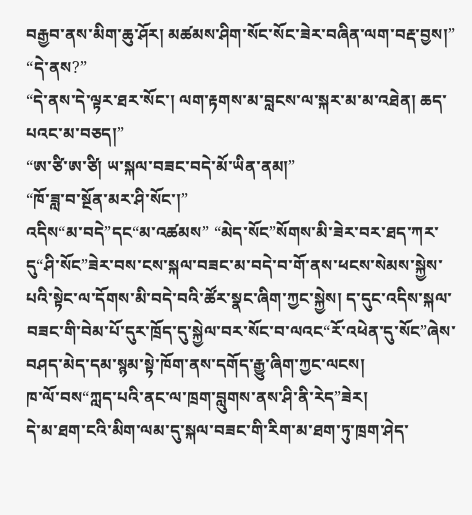བརྒྱབ་ནས་མིག་ཆུ་ཤོར། མཚམས་ཤིག་སོང་སོང་ཟེར་བཞིན་ལག་བརྡ་བྱས།”
“དེ་ནས?”
“དེ་ནས་དེ་ལྟར་ཐར་སོང་། ལག་རྟགས་མ་བླངས་ལ་སྐར་མ་མ་འཐེན། ཆད་པའང་མ་བཅད།”
“ཨ་ཙི་ཨ་ཙི། ཡ་སྐལ་བཟང་བདེ་མོ་ཡིན་ནམ།”
“ཁོ་ཟླ་བ་སྔོན་མར་ཤི་སོང་།”
འདིས“མ་བདེ”དང“མ་འཚམས” “མེད་སོང”སོགས་མི་ཟེར་བར་ཐད་ཀར་དུ“ཤི་སོང”ཟེར་བས་ངས་སྐལ་བཟང་མ་བདེ་བ་གོ་ནས་ཕངས་སེམས་སྐྱེས་པའི་སྟེང་ལ་དོགས་མི་བདེ་བའི་ཚོར་སྣང་ཞིག་ཀྱང་སྐྱེས། ད་དུང་འདིས་སྐལ་བཟང་གི་བེམ་པོ་དུར་ཁྲོད་དུ་སྐྱེལ་བར་སོང་བ་ལའང“རོ་འཕེན་དུ་སོང”ཞེས་བཤད་མེད་དམ་སྙམ་སྟེ་ཁོག་ནས་དགོད་རྒྱུ་ཞིག་ཀྱང་ལངས།
ཁ་ལོ་བས“ཀླད་པའི་ནང་ལ་ཁྲག་བླུགས་ནས་ཤི་ནི་རེད”ཟེར།
དེ་མ་ཐག་ངའི་མིག་ལམ་དུ་སྐལ་བཟང་གི་རིག་མ་ཐག་ཏུ་ཁྲག་ཤེད་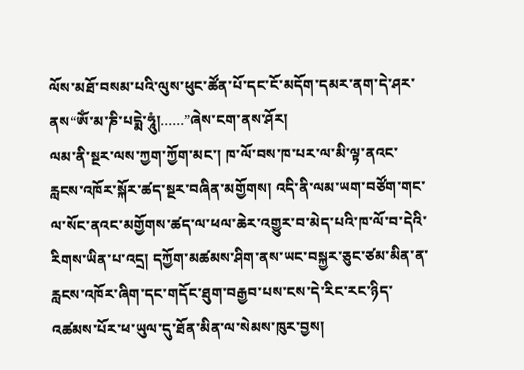ལོས་མཐོ་བསམ་པའི་ལུས་ཕུང་ཚོན་པོ་དང་ངོ་མདོག་དམར་ནག་དེ་ཤར་ནས“ཨོཾ་མ་ཎི་པདྨེ་ཧཱུཾ།……”ཞེས་ངག་ནས་ཤོར།
ལམ་ནི་སྔར་ལས་ཀྱག་ཀྱོག་མང་། ཁ་ལོ་བས་ཁ་པར་ལ་མི་ལྟ་ནའང་རླངས་འཁོར་སྐོར་ཚད་སྔར་བཞིན་མགྱོགས། འདི་ནི་ལམ་ཡག་བཙོག་གང་ལ་སོང་ནའང་མགྱོགས་ཚད་ལ་ཕལ་ཆེར་འགྱུར་བ་མེད་པའི་ཁ་ལོ་བ་དེའི་རིགས་ཡིན་པ་འདྲ། དཀྱོག་མཚམས་ཤིག་ནས་ཡང་བསྐྱར་ཅུང་ཙམ་མིན་ན་རླངས་འཁོར་ཞིག་དང་གདོང་ཐུག་བརྒྱབ་པས་ངས་དེ་རིང་རང་ཉིད་འཚམས་པོར་ཕ་ཡུལ་དུ་ཐོན་མིན་ལ་སེམས་ཁུར་བྱས།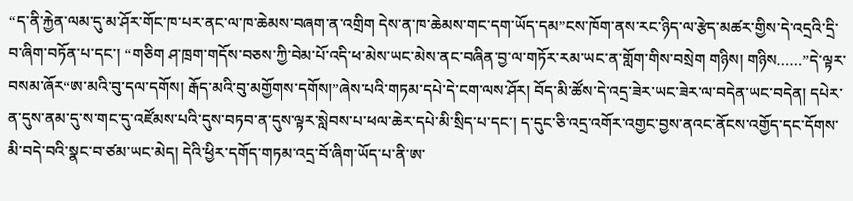“ད་ནི་རྐྱེན་ལམ་དུ་མ་ཤོར་གོང་ཁ་པར་ནང་ལ་ཁ་ཆེམས་བཞག་ན་འགྲིག དེས་ན་ཁ་ཆེམས་གང་དག་ཡོད་དམ”ངས་ཁོག་ནས་རང་ཉིད་ལ་རྩེད་མཚར་གྱིས་དེ་འདྲའི་དྲི་བ་ཞིག་བཏོན་པ་དང་། “གཅིག ཤ་ཁྲག་གདོས་བཅས་ཀྱི་བེམ་པོ་འདི་ཕ་མེས་ཡང་མེས་ནང་བཞིན་བྱ་ལ་གཏོར་རམ་ཡང་ན་གློག་གིས་བསྲེག གཉིས། གཉིས……”དེ་ལྟར་བསམ་ཞོར“ཨ་མའི་བུ་དལ་དགོས། རྒོད་མའི་བུ་མགྱོགས་དགོས།”ཞེས་པའི་གཏམ་དཔེ་དེ་ངག་ལས་ཤོར། བོད་མི་ཚོས་དེ་འདྲ་ཟེར་ཡང་ཟེར་ལ་བདེན་ཡང་བདེན། དཔེར་ན་དུས་ནམ་དུ་ས་གང་དུ་འཛོམས་པའི་དུས་བཏབ་ན་དུས་ལྟར་སླེབས་པ་ཕལ་ཆེར་དཔེ་མི་སྲིད་པ་དང་། ད་དུང་ཅི་འདྲ་འགོར་འགྱང་བྱས་ནའང་ནོངས་འགྱོད་དང་དོགས་མི་བདེ་བའི་སྣང་བ་ཙམ་ཡང་མེད། དེའི་ཕྱིར་དགོད་གཏམ་འདྲ་བོ་ཞིག་ཡོད་པ་ནི་ཨ་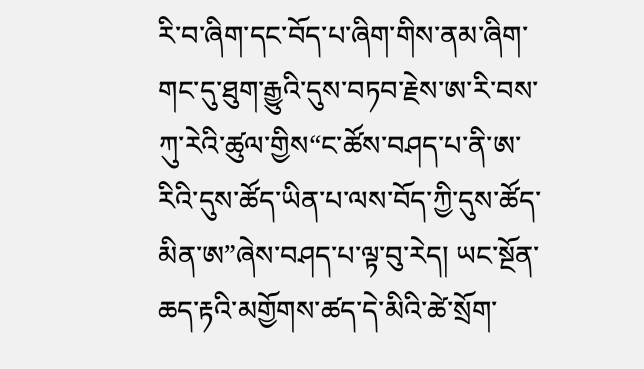རི་བ་ཞིག་དང་བོད་པ་ཞིག་གིས་ནམ་ཞིག་གང་དུ་ཐུག་རྒྱུའི་དུས་བཏབ་རྗེས་ཨ་རི་བས་ཀུ་རེའི་ཚུལ་གྱིས“ང་ཚོས་བཤད་པ་ནི་ཨ་རིའི་དུས་ཚོད་ཡིན་པ་ལས་བོད་ཀྱི་དུས་ཚོད་མིན་ཨ”ཞེས་བཤད་པ་ལྟ་བུ་རེད། ཡང་སྔོན་ཆད་རྟའི་མགྱོགས་ཚད་དེ་མིའི་ཚེ་སྲོག་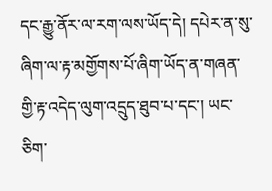དང་རྒྱུ་ནོར་ལ་རག་ལས་ཡོད་དེ། དཔེར་ན་སུ་ཞིག་ལ་རྟ་མགྱོགས་པོ་ཞིག་ཡོད་ན་གཞན་གྱི་རྟ་འདེད་ལུག་འདྲུད་ཐུབ་པ་དང་། ཡང་ཅིག་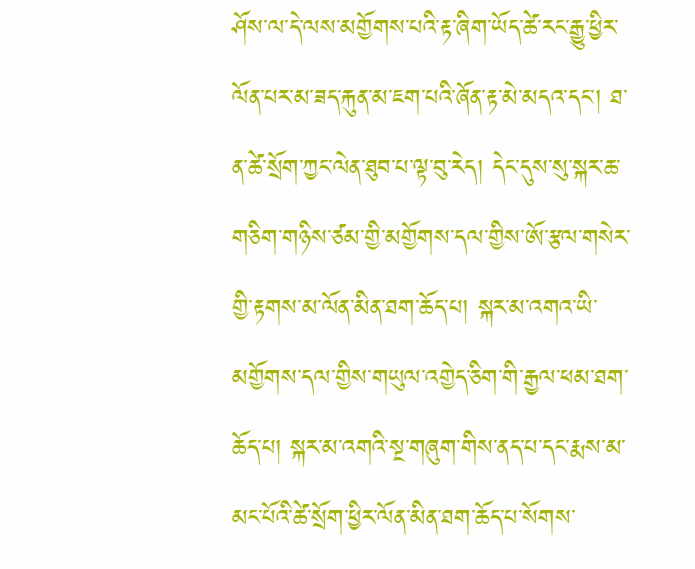ཤོས་ལ་དེ་ལས་མགྱོགས་པའི་རྟ་ཞིག་ཡོད་ཚེ་རང་རྒྱུ་ཕྱིར་ལོན་པར་མ་ཟད་རྐུན་མ་ཇག་པའི་ཞོན་རྟ་མེ་མདའ་དང་། ཐ་ན་ཚེ་སྲོག་ཀྱང་ལེན་ཐུབ་པ་ལྟ་བུ་རེད། དེང་དུས་སུ་སྐར་ཆ་གཅིག་གཉིས་ཙམ་གྱི་མགྱོགས་དལ་གྱིས་ཨོ་རྩལ་གསེར་གྱི་རྟགས་མ་ལོན་མིན་ཐག་ཆོད་པ། སྐར་མ་འགའ་ཡི་མགྱོགས་དལ་གྱིས་གཡུལ་འགྱེད་ཅིག་གི་རྒྱལ་ཕམ་ཐག་ཆོད་པ། སྐར་མ་འགའི་སྔ་གཞུག་གིས་ནད་པ་དང་རྨས་མ་མང་པོའི་ཚེ་སྲོག་ཕྱིར་ལོན་མིན་ཐག་ཆོད་པ་སོགས་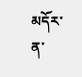མདོར་ན་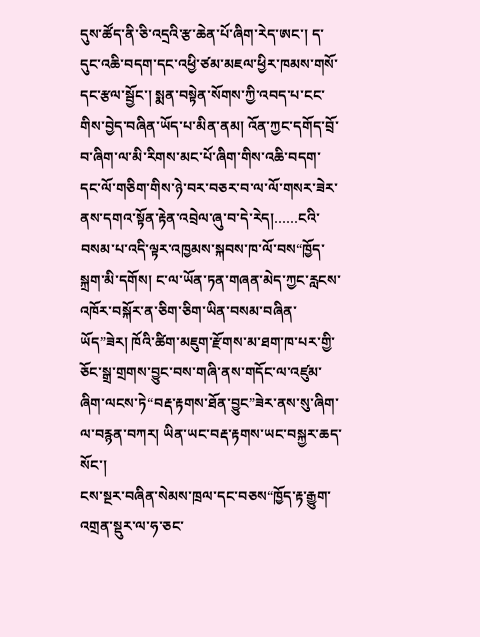དུས་ཚོད་ནི་ཅི་འདྲའི་རྩ་ཆེན་པོ་ཞིག་རེད་ཨང་། ད་དུང་འཆི་བདག་དང་འཕྱི་ཙམ་མཇལ་ཕྱིར་ཁམས་གསོ་དང་རྩལ་སྦྱོང་། སྨན་བསྟེན་སོགས་ཀྱི་འབད་པ་ངང་གིས་བྱེད་བཞིན་ཡོད་པ་མིན་ནམ། འོན་ཀྱང་དགོད་བྲོ་བ་ཞིག་ལ་མི་རིགས་མང་པོ་ཞིག་གིས་འཆི་བདག་དང་ལོ་གཅིག་གིས་ཉེ་བར་བཅར་བ་ལ་ལོ་གསར་ཟེར་ནས་དགའ་སྟོན་རྟེན་འབྲེལ་ཞུ་བ་དེ་རེད།……ངའི་བསམ་པ་འདི་ལྟར་འཁྱམས་སྐབས་ཁ་ལོ་བས“ཁྱོད་སྐྲག་མི་དགོས། ང་ལ་ཡོན་ཏན་གཞན་མེད་ཀྱང་རླངས་འཁོར་བསྐོར་ན་ཅིག་ཅིག་ཡིན་བསམ་བཞིན་ཡོད”ཟེར། ཁོའི་ཚིག་མཇུག་རྫོགས་མ་ཐག་ཁ་པར་གྱི་ཅོང་སྒྲ་གྲགས་བྱུང་བས་གཞི་ནས་གདོང་ལ་འཛུམ་ཞིག་ལངས་ཏེ“བརྡ་རྟགས་ཐོན་བྱུང”ཟེར་ནས་སུ་ཞིག་ལ་བརྙན་བཀར། ཡིན་ཡང་བརྡ་རྟགས་ཡང་བསྐྱར་ཆད་སོང་།
ངས་སྔར་བཞིན་སེམས་ཁྲལ་དང་བཅས“ཁྱོད་རྟ་རྒྱུག་འགྲན་སྡུར་ལ་ཧ་ཅང་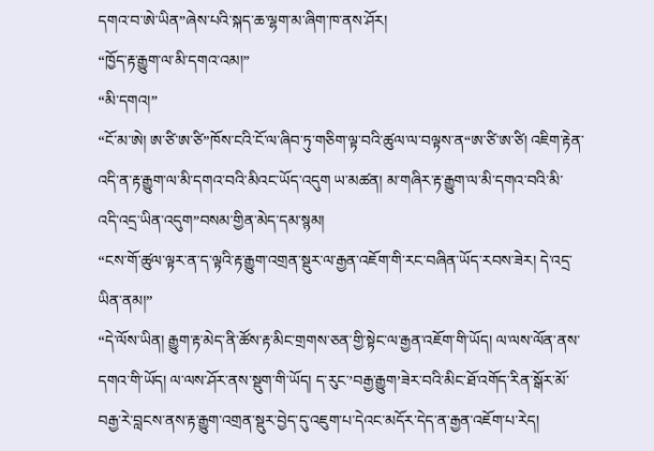དགའ་བ་ཨེ་ཡིན”ཞེས་པའི་སྐད་ཆ་ལྷག་མ་ཞིག་ཁ་ནས་ཤོར།
“ཁྱོད་རྟ་རྒྱུག་ལ་མི་དགའ་འམ།”
“མི་དགའ།”
“ངོ་མ་ཨེ། ཨ་ཙི་ཨ་ཙི”ཁོས་ངའི་ངོ་ལ་ཞིབ་ཏུ་གཅིག་ལྟ་བའི་ཚུལ་ལ་བལྟས་ན“ཨ་ཙི་ཨ་ཙི། འཇིག་རྟེན་འདི་ན་རྟ་རྒྱུག་ལ་མི་དགའ་བའི་མིའང་ཡོད་འདུག ཡ་མཚན། མ་གཞིར་རྟ་རྒྱུག་ལ་མི་དགའ་བའི་མི་འདི་འདྲ་ཡིན་འདུག”བསམ་གྱིན་མེད་དམ་སྙམ།
“ངས་གོ་ཚུལ་ལྟར་ན་ད་ལྟའི་རྟ་རྒྱུག་འགྲན་སྡུར་ལ་རྒྱན་འཇོག་གི་རང་བཞིན་ཡོད་རབས་ཟེར། དེ་འདྲ་ཡིན་ནམ།”
“དེ་ལོས་ཡིན། རྒྱུག་རྟ་མེད་ནི་ཚོས་རྟ་མིང་གྲགས་ཅན་གྱི་སྟེང་ལ་རྒྱན་འཇོག་གི་ཡོད། ལ་ལས་ལོན་ནས་དགའ་གི་ཡོད། ལ་ལས་ཤོར་ནས་སྡུག་གི་ཡོད། ད་རུང་’བརྒྱ་རྒྱུག’ཟེར་བའི་མིང་ཐོ་འགོད་རིན་སྒོར་མོ་བརྒྱ་རེ་བླངས་ནས་རྟ་རྒྱུག་འགྲན་སྡུར་བྱེད་དུ་འཇུག་པ་དེའང་མདོར་དེད་ན་རྒྱན་འཇོག་པ་རེད།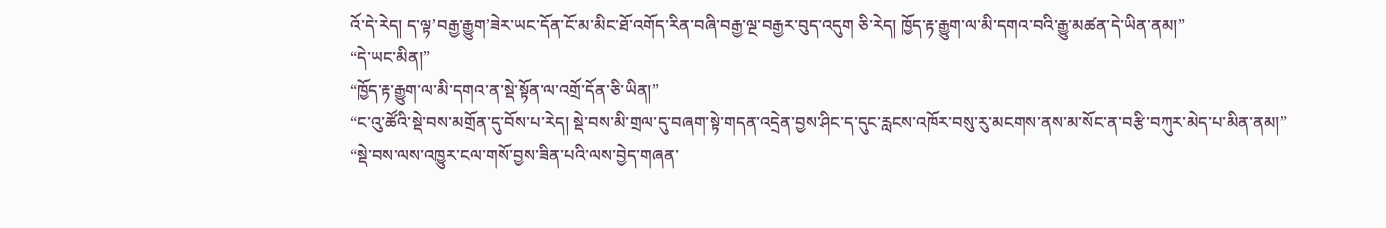འོ་དེ་རེད། ད་ལྟ’བརྒྱ་རྒྱུག’ཟེར་ཡང་དོན་ངོ་མ་མིང་ཐོ་འགོད་རིན་བཞི་བརྒྱ་ལྔ་བརྒྱར་བུད་འདུག ཅི་རེད། ཁྱོད་རྟ་རྒྱུག་ལ་མི་དགའ་བའི་རྒྱུ་མཚན་དེ་ཡིན་ནམ།”
“དེ་ཡང་མིན།”
“ཁྱོད་རྟ་རྒྱུག་ལ་མི་དགའ་ན་སྡེ་སྟོན་ལ་འགྲོ་དོན་ཅི་ཡིན།”
“ང་འུ་ཚོའི་སྡེ་བས་མགྲོན་དུ་བོས་པ་རེད། སྡེ་བས་མི་གྲལ་དུ་བཞག་སྟེ་གདན་འདྲེན་བྱས་ཤིང་ད་དུང་རླངས་འཁོར་བསུ་རུ་མངགས་ནས་མ་སོང་ན་བརྩི་བཀུར་མེད་པ་མིན་ནམ།”
“སྡེ་བས་ལས་འཁྱུར་ངལ་གསོ་བྱས་ཟིན་པའི་ལས་བྱེད་གཞན་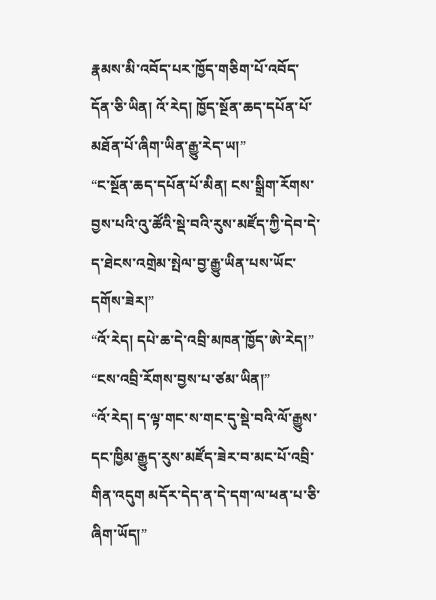རྣམས་མི་འབོད་པར་ཁྱོད་གཅིག་པོ་འབོད་དོན་ཅི་ཡིན། འོ་རེད། ཁྱོད་སྔོན་ཆད་དཔོན་པོ་མཐོན་པོ་ཞིག་ཡིན་རྒྱུ་རེད་ཡ།”
“ང་སྔོན་ཆད་དཔོན་པོ་མིན། ངས་སྒྲིག་རོགས་བྱས་པའི་འུ་ཚོའི་སྡེ་བའི་རུས་མཛོད་ཀྱི་དེབ་དེ་ད་ཐེངས་འགྲེམ་སྤེལ་བྱ་རྒྱུ་ཡིན་པས་ཡོང་དགོས་ཟེར།”
“འོ་རེད། དཔེ་ཆ་དེ་འབྲི་མཁན་ཁྱོད་ཨེ་རེད།”
“ངས་འབྲི་རོགས་བྱས་པ་ཙམ་ཡིན།”
“འོ་རེད། ད་ལྟ་གང་ས་གང་དུ་སྡེ་བའི་ལོ་རྒྱུས་དང་ཁྱིམ་རྒྱུད་རུས་མཛོད་ཟེར་བ་མང་པོ་འབྲི་གིན་འདུག མདོར་དེད་ན་དེ་དག་ལ་ཕན་པ་ཅི་ཞིག་ཡོད།”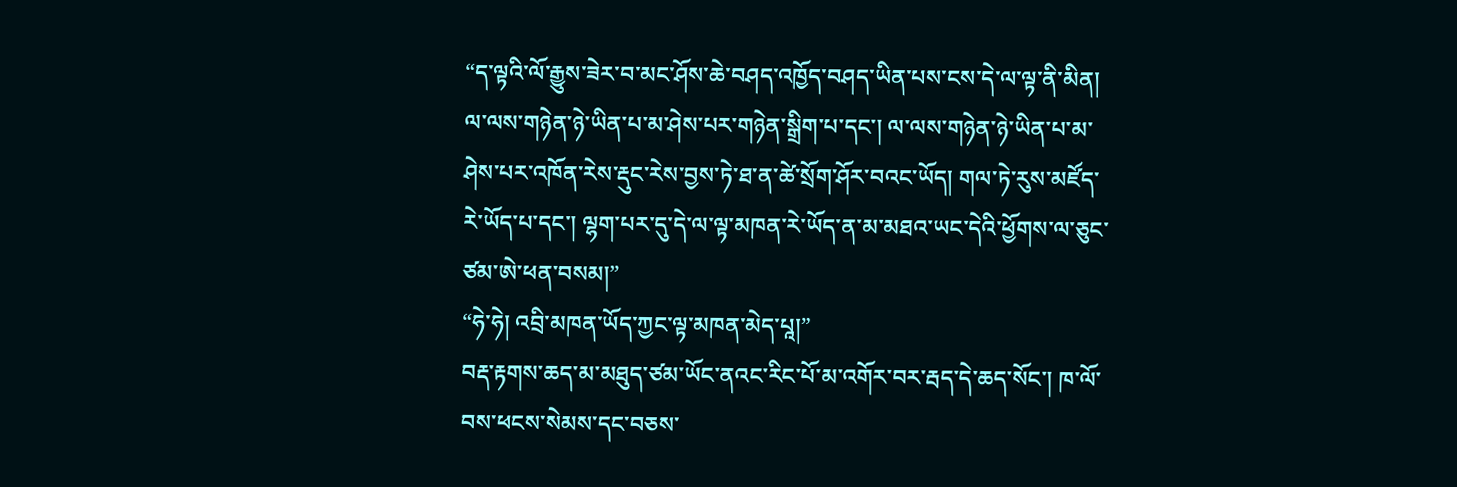“ད་ལྟའི་ལོ་རྒྱུས་ཟེར་བ་མང་ཤོས་ཆེ་བཤད་འཁྱོད་བཤད་ཡིན་པས་ངས་དེ་ལ་ལྟ་ནི་མིན། ལ་ལས་གཉེན་ཉེ་ཡིན་པ་མ་ཤེས་པར་གཉེན་སྒྲིག་པ་དང་། ལ་ལས་གཉེན་ཉེ་ཡིན་པ་མ་ཤེས་པར་འཁོན་རེས་རྡུང་རེས་བྱས་ཏེ་ཐ་ན་ཚེ་སྲོག་ཤོར་བའང་ཡོད། གལ་ཏེ་རུས་མཛོད་རེ་ཡོད་པ་དང་། ལྷག་པར་དུ་དེ་ལ་ལྟ་མཁན་རེ་ཡོད་ན་མ་མཐའ་ཡང་དེའི་ཕྱོགས་ལ་ཅུང་ཙམ་ཨེ་ཕན་བསམ།”
“ཧེ་ཧེ། འབྲི་མཁན་ཡོད་ཀྱང་ལྟ་མཁན་མེད་པཱ།”
བརྡ་རྟགས་ཆད་མ་མཐུད་ཙམ་ཡོང་ནའང་རིང་པོ་མ་འགོར་བར་རྦད་དེ་ཆད་སོང་། ཁ་ལོ་བས་ཕངས་སེམས་དང་བཅས་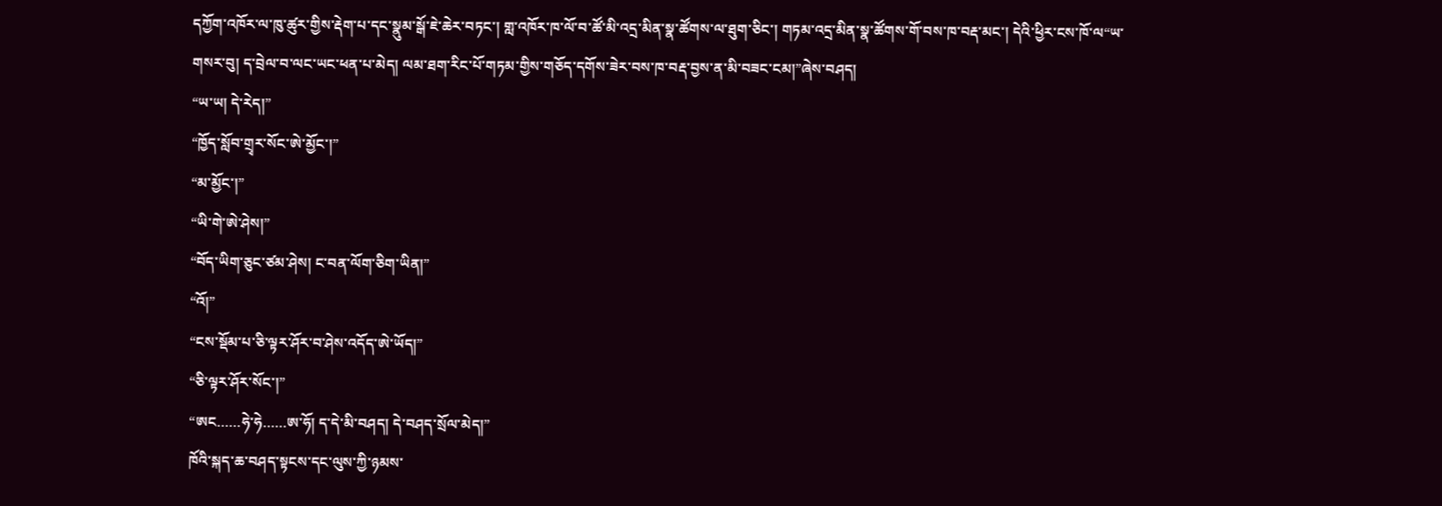དཀྱོག་འཁོར་ལ་ཁུ་ཚུར་གྱིས་རྡེག་པ་དང་སྣུམ་སྒོ་ཇེ་ཆེར་བཏང་། གླ་འཁོར་ཁ་ལོ་བ་ཚོ་མི་འདྲ་མིན་སྣ་ཚོགས་ལ་ཐུག་ཅིང་། གཏམ་འདྲ་མིན་སྣ་ཚོགས་གོ་བས་ཁ་བརྡ་མང་། དེའི་ཕྱིར་ངས་ཁོ་ལ“ཡ་གསར་བུ། ད་བྲེལ་བ་ལང་ཡང་ཕན་པ་མེད། ལམ་ཐག་རིང་པོ་གཏམ་གྱིས་གཅོད་དགོས་ཟེར་བས་ཁ་བརྡ་བྱས་ན་མི་བཟང་ངམ།”ཞེས་བཤད།
“ཡ་ཡ། དེ་རེད།”
“ཁྱོད་སློབ་གྲྭར་སོང་ཨེ་མྱོང་།”
“མ་མྱོང་།”
“ཡི་གེ་ཨེ་ཤེས།”
“བོད་ཡིག་ཅུང་ཙམ་ཤེས། ང་བན་ལོག་ཅིག་ཡིན།”
“འོ།”
“ངས་སྡོམ་པ་ཅི་ལྟར་ཤོར་བ་ཤེས་འདོད་ཨེ་ཡོད།”
“ཅི་ལྟར་ཤོར་སོང་།”
“ཨང……ཧེ་ཧེ……ཨ་ཧོ། ད་དེ་མི་བཤད། དེ་བཤད་སྲོལ་མེད།”
ཁོའི་སྐད་ཆ་བཤད་སྟངས་དང་ལུས་ཀྱི་ཉམས་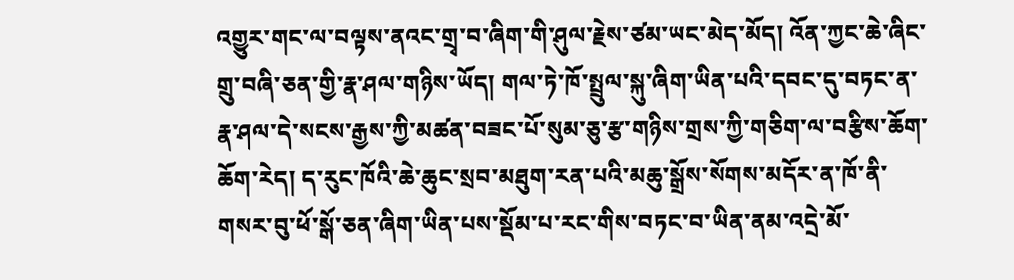འགྱུར་གང་ལ་བལྟས་ནའང་གྲྭ་བ་ཞིག་གི་ཤུལ་རྗེས་ཙམ་ཡང་མེད་མོད། འོན་ཀྱང་ཆེ་ཞིང་གྲུ་བཞི་ཅན་གྱི་རྣ་ཤལ་གཉིས་ཡོད། གལ་ཏེ་ཁོ་སྤྲུལ་སྐུ་ཞིག་ཡིན་པའི་དབང་དུ་བཏང་ན་རྣ་ཤལ་དེ་སངས་རྒྱས་ཀྱི་མཚན་བཟང་པོ་སུམ་ཅུ་རྩ་གཉིས་གྲས་ཀྱི་གཅིག་ལ་བརྩིས་ཆོག་ཆོག་རེད། ད་རུང་ཁོའི་ཆེ་ཆུང་སྲབ་མཐུག་རན་པའི་མཆུ་སྒྲོས་སོགས་མདོར་ན་ཁོ་ནི་གསར་བུ་ཕོ་སྒོ་ཅན་ཞིག་ཡིན་པས་སྡོམ་པ་རང་གིས་བཏང་བ་ཡིན་ནམ་འདྲེ་མོ་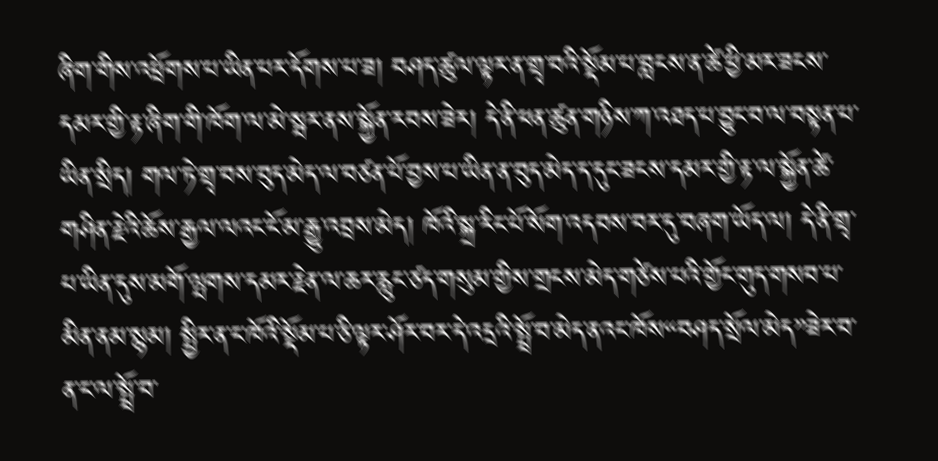ཞིག་གིས་འཕྲོགས་པ་ཡིན་པར་དོགས་པ་ཟ། བཤད་ཚུལ་ལྟར་ན་གྲྭ་བའི་སྡོམ་པ་བླངས་ན་ཚེ་ཕྱི་མར་ཟངས་དམར་གྱི་རྟ་ཞིག་གི་ཁོག་ལ་མེ་སྦར་ནས་སྐྱོན་རབས་ཟེར། དེ་ནི་ཕན་ཚུན་གཉིས་ཀ་འཐད་པ་བྱུང་བ་ལ་བསྟན་པ་ཡིན་སྲིད། གལ་ཏེ་གྲྭ་བས་བུད་མེད་ལ་བཙན་པོ་བྱས་པ་ཡིན་ན་བུད་མེད་ད་དུང་ཟངས་དམར་གྱི་རྟ་ལ་སྐྱོན་ཚེ་གཤིན་རྗེའི་ཆོས་རྒྱལ་ལའང་ངོ་མ་རྒྱུ་འབྲས་མེད། ཁོའི་སྐྲ་རིང་པོ་སོག་འདབས་བར་དུ་བཞག་ཡོད་ལ། དེ་ནི་གྲྭ་པ་ཡིན་དུས་མགོ་ལྤགས་དམར་རྗེན་ལ་ཆར་རླུང་ཙད་གསུམ་གྱིས་གྲངས་མེད་གཙེས་པའི་གྱོང་གུད་གསབ་པ་མིན་ནམ་སྙམ། སྤྱིར་ན་ང་ཁོའི་སྡོམ་པ་ཅི་ལྟར་ཤོར་བར་དེ་འདྲའི་སྤྲོ་བ་མེད་ནའང་ཁོས“བཤད་སྲོལ་མེད”ཟེར་བ་ན་ང་ལ་སྤྲོ་བ་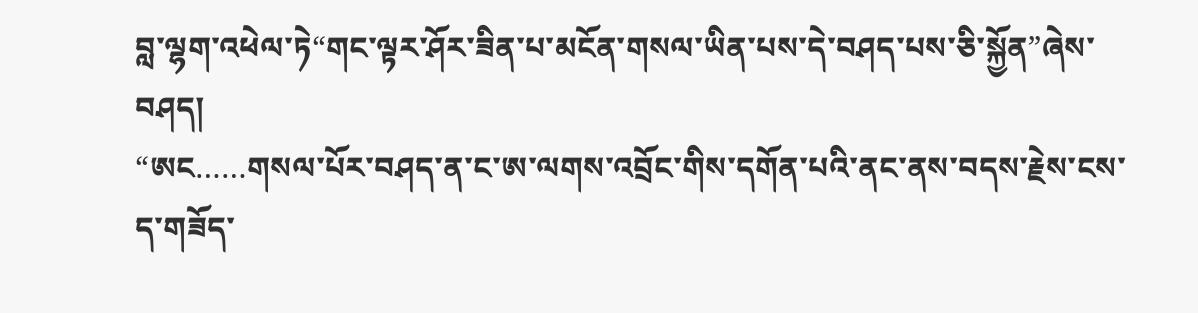བླ་ལྷག་འཕེལ་ཏེ“གང་ལྟར་ཤོར་ཟིན་པ་མངོན་གསལ་ཡིན་པས་དེ་བཤད་པས་ཅི་སྐྱོན”ཞེས་བཤད།
“ཨང……གསལ་པོར་བཤད་ན་ང་ཨ་ལགས་འབྲོང་གིས་དགོན་པའི་ནང་ནས་བདས་རྗེས་ངས་ད་གཟོད་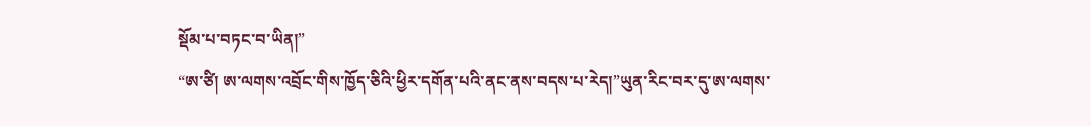སྡོམ་པ་བཏང་བ་ཡིན།”
“ཨ་ཙི། ཨ་ལགས་འབྲོང་གིས་ཁྱོད་ཅིའི་ཕྱིར་དགོན་པའི་ནང་ནས་བདས་པ་རེད།”ཡུན་རིང་བར་དུ་ཨ་ལགས་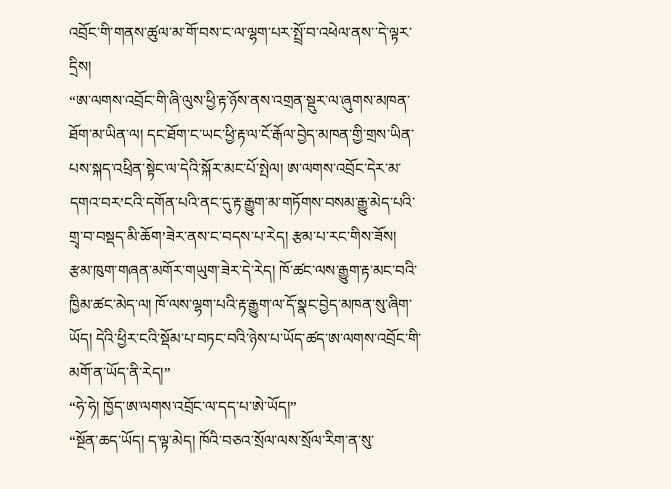འབྲོང་གི་གནས་ཚུལ་མ་གོ་བས་ང་ལ་ལྷག་པར་སྤྲོ་བ་འཕེལ་ནས་་དེ་ལྟར་དྲིས།
“ཨ་ལགས་འབྲོང་གི་ཞི་ལུས་ཕྱི་རྟ་ཉོས་ནས་འགྲན་སྡུར་ལ་ཞུགས་མཁན་ཐོག་མ་ཡིན་ལ། དང་ཐོག་ང་ཡང་ཕྱི་རྟ་ལ་ངོ་རྒོལ་བྱེད་མཁན་གྱི་གྲས་ཡིན་པས་སྐད་འཕྲིན་སྟེང་ལ་དེའི་སྐོར་མང་པོ་སྤེལ། ཨ་ལགས་འབྲོང་དེར་མ་དགའ་བར’ངའི་དགོན་པའི་ནང་དུ་རྟ་རྒྱུག་མ་གཏོགས་བསམ་རྒྱུ་མེད་པའི་གྲྭ་བ་བསྡད་མི་ཆོག’ཟེར་ནས་ང་བདས་པ་རེད། རྩམ་པ་རང་གིས་ཟོས། རྩམ་ཁུག་གཞན་མགོར་གཡུག་ཟེར་དེ་རེད། ཁོ་ཚང་ལས་རྒྱུག་རྟ་མང་བའི་ཁྱིམ་ཚང་མེད་ལ། ཁོ་ལས་ལྷག་པའི་རྟ་རྒྱུག་ལ་དོ་སྣང་བྱེད་མཁན་སུ་ཞིག་ཡོད། དེའི་ཕྱིར་ངའི་སྡོམ་པ་བཏང་བའི་ཉེས་པ་ཡོད་ཚད་ཨ་ལགས་འབྲོང་གི་མགོ་ན་ཡོད་ནི་རེད།”
“ཧེ་ཧེ། ཁྱོད་ཨ་ལགས་འབྲོང་ལ་དད་པ་ཨེ་ཡོད།”
“སྔོན་ཆད་ཡོད། ད་ལྟ་མེད། ཁོའི་བཅའ་སྲོལ་ལས་སྲོལ་རིག་ན་སུ་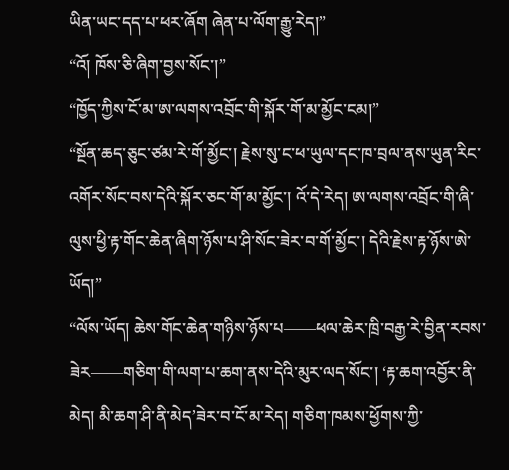ཡིན་ཡང་དད་པ་ཕར་ཞོག ཞེན་པ་ལོག་རྒྱུ་རེད།”
“འོ། ཁོས་ཅི་ཞིག་བྱས་སོང་།”
“ཁྱོད་ཀྱིས་ངོ་མ་ཨ་ལགས་འབྲོང་གི་སྐོར་གོ་མ་མྱོང་ངམ།”
“སྔོན་ཆད་ཅུང་ཙམ་རེ་གོ་མྱོང་། རྗེས་སུ་ང་ཕ་ཡུལ་དང་ཁ་བྲལ་ནས་ཡུན་རིང་འགོར་སོང་བས་དེའི་སྐོར་ཅང་གོ་མ་མྱོང་། འོ་དེ་རེད། ཨ་ལགས་འབྲོང་གི་ཞི་ལུས་ཕྱི་རྟ་གོང་ཆེན་ཞིག་ཉོས་པ་ཤི་སོང་ཟེར་བ་གོ་མྱོང་། དེའི་རྗེས་རྟ་ཉོས་ཨེ་ཡོད།”
“ལོས་ཡོད། ཆེས་གོང་ཆེན་གཉིས་ཉོས་པ——ཕལ་ཆེར་ཁྲི་བརྒྱ་རེ་བྱིན་རབས་ཟེར——གཅིག་གི་ལག་པ་ཆག་ནས་དེའི་མུར་ལད་སོང་། ‘རྟ་ཆག་འབྱོར་ནི་མེད། མི་ཆག་ཤི་ནི་མེད’ཟེར་བ་ངོ་མ་རེད། གཅིག་ཁམས་ཕྱོགས་ཀྱི་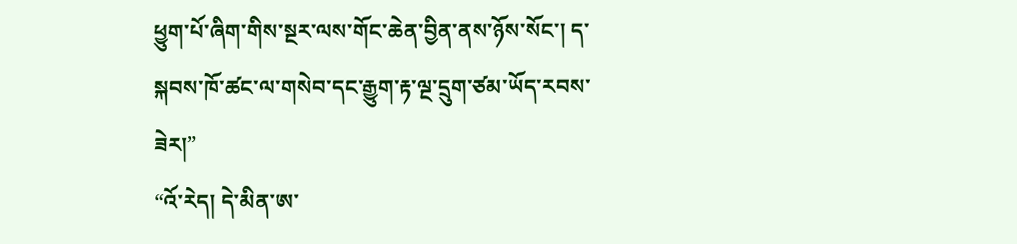ཕྱུག་པོ་ཞིག་གིས་སྔར་ལས་གོང་ཆེན་བྱིན་ནས་ཉོས་སོང་། ད་སྐབས་ཁོ་ཚང་ལ་གསེབ་དང་རྒྱུག་རྟ་ལྔ་དྲུག་ཙམ་ཡོད་རབས་ཟེར།”
“འོ་རེད། དེ་མིན་ཨ་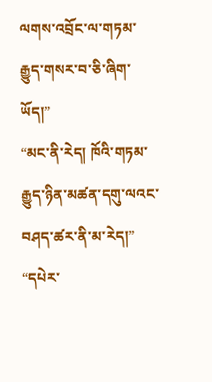ལགས་འབྲོང་ལ་གཏམ་རྒྱུད་གསར་བ་ཅི་ཞིག་ཡོད།”
“མང་ནི་རེད། ཁོའི་གཏམ་རྒྱུད་ཉིན་མཚན་དགུ་ལའང་བཤད་ཚར་ནི་མ་རེད།”
“དཔེར་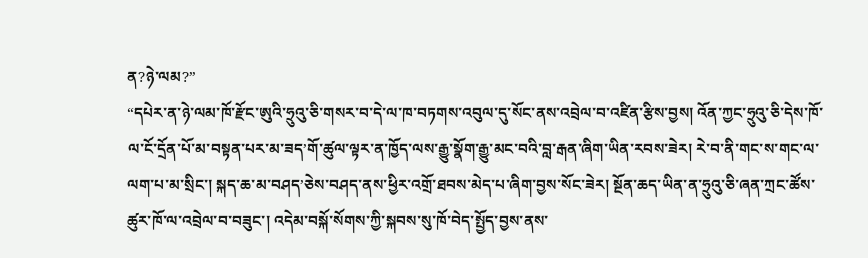ན?ཉེ་ལམ?”
“དཔེར་ན་ཉེ་ལམ་ཁོ་རྫོང་ཨུའི་ཧྲུའུ་ཅི་གསར་བ་དེ་ལ་ཁ་བཏགས་འབུལ་དུ་སོང་ནས་འབྲེལ་བ་འཛིན་རྩིས་བྱས། འོན་ཀྱང་ཧྲུའུ་ཅི་དེས་ཁོ་ལ་ངོ་དྲོན་པོ་མ་བསྟན་པར་མ་ཟད’གོ་ཚུལ་ལྟར་ན་ཁྱོད་ལས་རྒྱུ་སྣོག་རྒྱུ་མང་བའི་བླ་རྒན་ཞིག་ཡིན་རབས་ཟེར། རེ་བ་ནི་གང་ས་གང་ལ་ལག་པ་མ་སྲིང་། སྐད་ཆ་མ་བཤད’ཅེས་བཤད་ནས་ཕྱིར་འགྲོ་ཐབས་མེད་པ་ཞིག་བྱས་སོང་ཟེར། སྔོན་ཆད་ཡིན་ན་ཧྲུའུ་ཅི་ཞན་ཀྲང་ཚོས་ཚུར་ཁོ་ལ་འབྲེལ་བ་བཟུང་། འདེམ་བསྐོ་སོགས་ཀྱི་སྐབས་སུ་ཁོ་བེད་སྤྱོད་བྱས་ནས་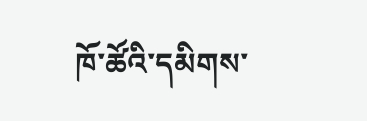ཁོ་ཚོའི་དམིགས་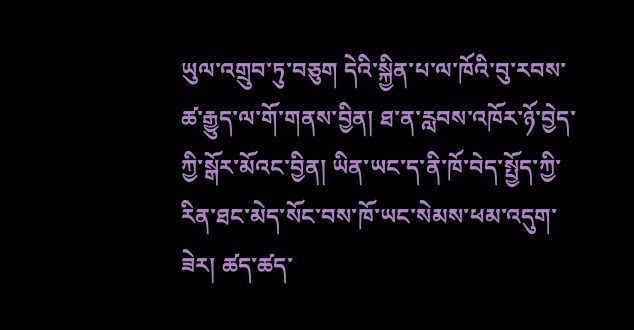ཡུལ་འགྲུབ་ཏུ་བཅུག དེའི་སྐྱིན་པ་ལ་ཁོའི་བུ་རབས་ཚ་རྒྱུད་ལ་གོ་གནས་བྱིན། ཐ་ན་རླབས་འཁོར་ཉོ་བྱེད་ཀྱི་སྒོར་མོའང་བྱིན། ཡིན་ཡང་ད་ནི་ཁོ་བེད་སྤྱོད་ཀྱི་རིན་ཐང་མེད་སོང་བས་ཁོ་ཡང་སེམས་ཕམ་འདུག་ཟེར། ཚད་ཚད་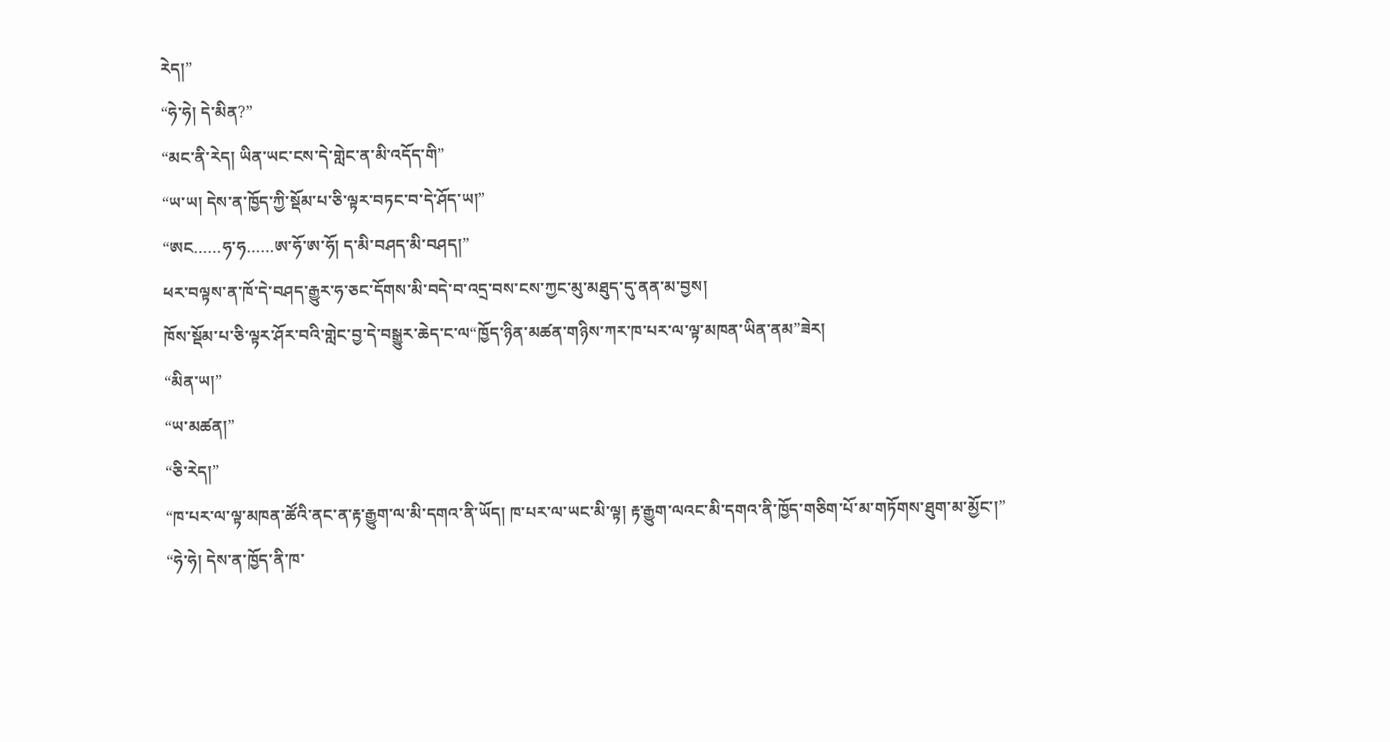རེད།”
“ཧེ་ཧེ། དེ་མིན?”
“མང་ནི་རེད། ཡིན་ཡང་ངས་དེ་གླེང་ན་མི་འདོད་གི”
“ཡ་ཡ། དེས་ན་ཁྱོད་ཀྱི་སྡོམ་པ་ཅི་ལྟར་བཏང་བ་དེ་ཤོད་ཡ།”
“ཨང……ཧ་ཧ……ཨ་ཧོ་ཨ་ཧོ། ད་མི་བཤད་མི་བཤད།”
ཕར་བལྟས་ན་ཁོ་དེ་བཤད་རྒྱུར་ཧ་ཅང་དོགས་མི་བདེ་བ་འདྲ་བས་ངས་ཀྱང་མུ་མཐུད་དུ་ནན་མ་བྱས།
ཁོས་སྡོམ་པ་ཅི་ལྟར་ཤོར་བའི་གླེང་བྱ་དེ་བསྒྱུར་ཆེད་ང་ལ“ཁྱོད་ཉིན་མཚན་གཉིས་ཀར་ཁ་པར་ལ་ལྟ་མཁན་ཡིན་ནམ”ཟེར།
“མིན་ཡ།”
“ཡ་མཚན།”
“ཅི་རེད།”
“ཁ་པར་ལ་ལྟ་མཁན་ཚོའི་ནང་ན་རྟ་རྒྱུག་ལ་མི་དགའ་ནི་ཡོད། ཁ་པར་ལ་ཡང་མི་ལྟ། རྟ་རྒྱུག་ལའང་མི་དགའ་ནི་ཁྱོད་གཅིག་པོ་མ་གཏོགས་ཐུག་མ་མྱོང་།”
“ཧེ་ཧེ། དེས་ན་ཁྱོད་ནི་ཁ་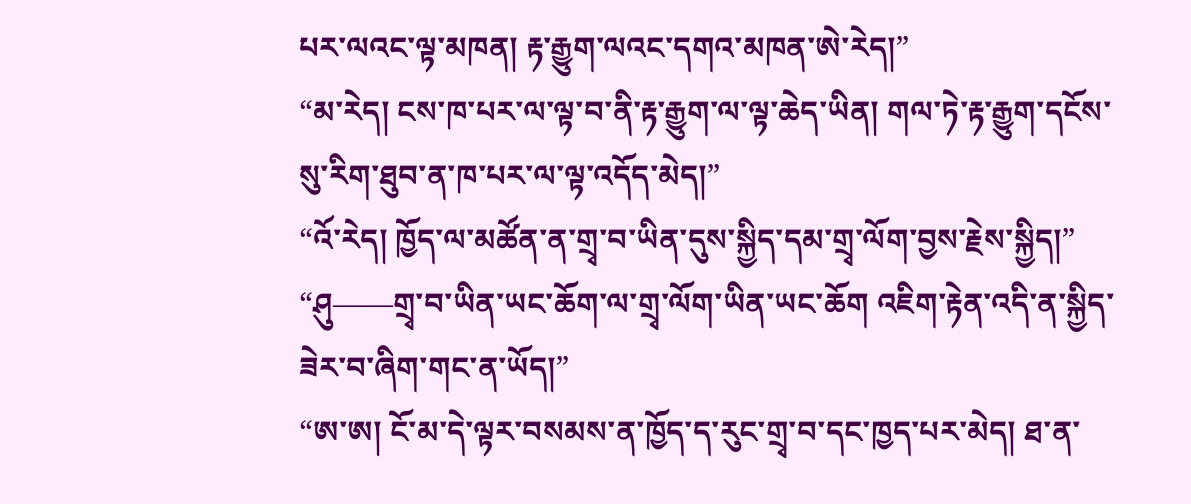པར་ལའང་ལྟ་མཁན། རྟ་རྒྱུག་ལའང་དགའ་མཁན་ཨེ་རེད།”
“མ་རེད། ངས་ཁ་པར་ལ་ལྟ་བ་ནི་རྟ་རྒྱུག་ལ་ལྟ་ཆེད་ཡིན། གལ་ཏེ་རྟ་རྒྱུག་དངོས་སུ་རིག་ཐུབ་ན་ཁ་པར་ལ་ལྟ་འདོད་མེད།”
“འོ་རེད། ཁྱོད་ལ་མཚོན་ན་གྲྭ་བ་ཡིན་དུས་སྐྱིད་དམ་གྲྭ་ལོག་བྱས་རྗེས་སྐྱིད།”
“ཤུ——གྲྭ་བ་ཡིན་ཡང་ཆོག་ལ་གྲྭ་ལོག་ཡིན་ཡང་ཆོག འཇིག་རྟེན་འདི་ན་སྐྱིད་ཟེར་བ་ཞིག་གང་ན་ཡོད།”
“ཨ་ཨ། ངོ་མ་དེ་ལྟར་བསམས་ན་ཁྱོད་ད་རུང་གྲྭ་བ་དང་ཁྱད་པར་མེད། ཐ་ན་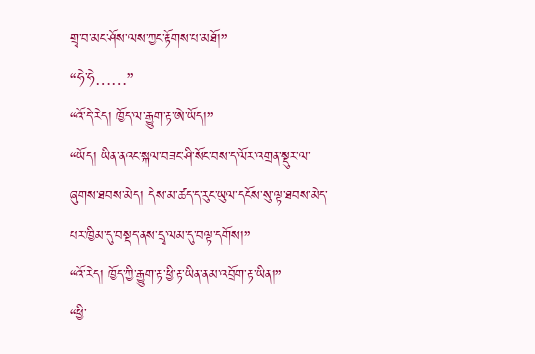གྲྭ་བ་མང་ཤོས་ལས་ཀྱང་རྟོགས་པ་མཐོ།”
“ཧེ་ཧེ……”
“འོ་དེ་རེད། ཁྱོད་ལ་རྒྱུག་རྟ་ཨེ་ཡོད།”
“ཡོད། ཡིན་ནའང་སྐལ་བཟང་ཤི་སོང་བས་ད་ལོར་འགྲན་སྡུར་ལ་ཞུགས་ཐབས་མེད། དེས་མ་ཚད་ད་རུང་ཡུལ་དངོས་སུ་ལྟ་ཐབས་མེད་པར་ཁྱིམ་དུ་བསྡད་ནས་དྲྭ་ལམ་དུ་བལྟ་དགོས།”
“འོ་རེད། ཁྱོད་ཀྱི་རྒྱུག་རྟ་ཕྱི་རྟ་ཡིན་ནམ་འབྲོག་རྟ་ཡིན།”
“ཕྱི་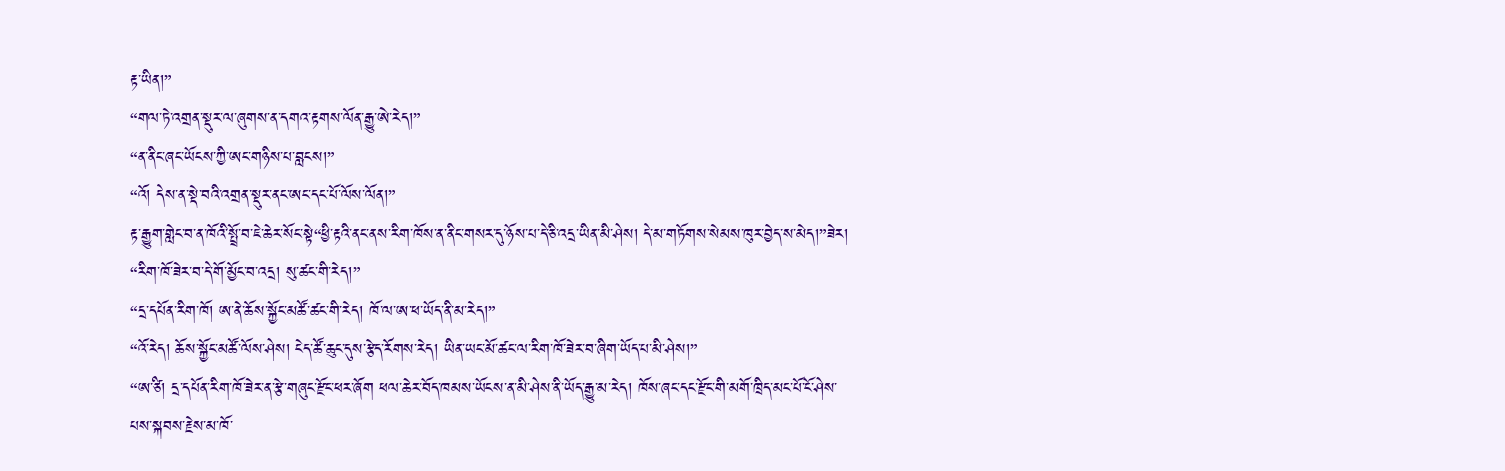རྟ་ཡིན།”
“གལ་ཏེ་འགྲན་སྡུར་ལ་ཞུགས་ན་དགའ་རྟགས་ལོན་རྒྱུ་ཨེ་རེད།”
“ན་ནིང་ཞང་ཡོངས་ཀྱི་ཨང་གཉིས་པ་བླངས།”
“འོ། དེས་ན་སྡེ་བའི་འགྲན་སྡུར་ནང་ཨང་དང་པོ་ལོས་ལོན།”
རྟ་རྒྱུག་གླེང་བ་ན་ཁོའི་སྤྲོ་བ་ཇེ་ཆེར་སོང་སྟེ“ཕྱི་རྟའི་ནང་ནས་རིག་ཁོས་ན་ནིང་གསར་དུ་ཉོས་པ་དེ་ཅི་འདྲ་ཡིན་མི་ཤེས། དེ་མ་གཏོགས་སེམས་ཁུར་བྱེད་ས་མེད།”ཟེར།
“རིག་ཁོ་ཟེར་བ་དེ་གོ་མྱོང་བ་འདྲ། སུ་ཚང་གི་རེད།”
“དྲ་དཔོན་རིག་ཁོ། ཨ་ནེ་ཆོས་སྐྱོང་མཚོ་ཚང་གི་རེད། ཁོ་ལ་ཨ་ཕ་ཡོད་ནི་མ་རེད།”
“འོ་རེད། ཆོས་སྐྱོང་མཚོ་ལོས་ཤེས། ངེད་ཚོ་ཆུང་དུས་རྩེད་རོགས་རེད། ཡིན་ཡང་མོ་ཚང་ལ་རིག་ཁོ་ཟེར་བ་ཞིག་ཡོད་པ་མི་ཤེས།”
“ཨ་ཙི། དྲ་དཔོན་རིག་ཁོ་ཟེར་ན་རྩེ་གཞུང་རྫོང་ཕར་ཞོག ཕལ་ཆེར་བོད་ཁམས་ཡོངས་ན་མི་ཤེས་ནི་ཡོད་རྒྱུ་མ་རེད། ཁོས་ཞང་དང་རྫོང་གི་མགོ་ཁྲིད་མང་པོ་ངོ་ཤེས་པས་སྐབས་རྗེས་མ་ཁོ་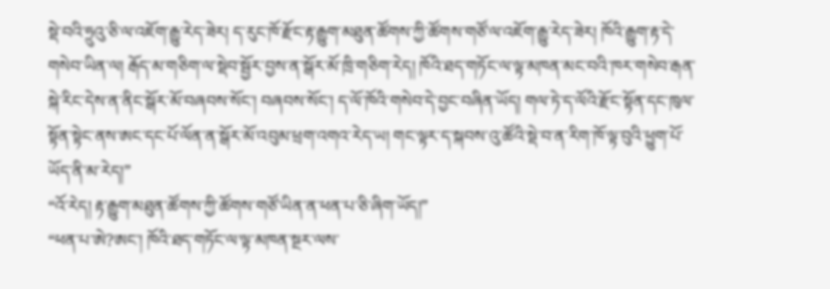སྡེ་བའི་ཧྲུའུ་ཅི་ལ་འཇོག་རྒྱུ་རེད་ཟེར། ད་རུང་ཁོ་རྫོང་རྟ་རྒྱུག་མཐུན་ཚོགས་ཀྱི་ཚོགས་གཙོ་ལ་འཇོག་རྒྱུ་རེད་ཟེར། ཁོའི་རྒྱུག་རྟ་དེ་གསེབ་ཡིན་ལ། རྒོད་མ་གཅིག་ལ་སྡེབ་སྦྱོར་བྱས་ན་སྒོར་མོ་ཁྲི་གཅིག་རེད། ཁོའི་ཐད་གཏོང་ལ་ལྟ་མཁན་མང་བའི་ཁར་གསེབ་རྒན་སྐེ་རིང་དེས་ན་ནིང་སྒོར་མོ་བཞབས་སོང་། བཞབས་སོང་། ད་ལོ་ཁོའི་གསེབ་དེ་བྱང་བཞིན་ཡོད། གལ་ཏེ་ད་ལོའི་རྫོང་སྟོན་དང་ཁུལ་སྟོན་སྟེང་ནས་ཨང་དང་པོ་ལོན་ན་སྒོར་མོ་འབུམ་ཕྲག་འགའ་རེད་ཡ། གང་ལྟར་ད་སྐབས་འུ་ཚོའི་སྡེ་བ་ན་རིག་ཁོ་ལྟ་བུའི་ཕྱུག་པོ་ཡོད་ནི་མ་རེད།”
“འོ་རེད། རྟ་རྒྱུག་མཐུན་ཚོགས་ཀྱི་ཚོགས་གཙོ་ཡིན་ན་ཕན་པ་ཅི་ཞིག་ཡོད།”
“ཕན་པ་ཨེ?ཨང་། ཁོའི་ཐད་གཏོང་ལ་ལྟ་མཁན་སྔར་ལས་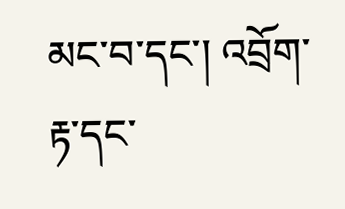མང་བ་དང་། འབྲོག་རྟ་དང་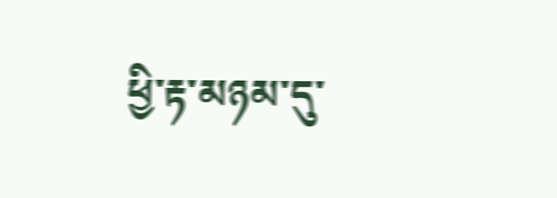ཕྱི་རྟ་མཉམ་དུ་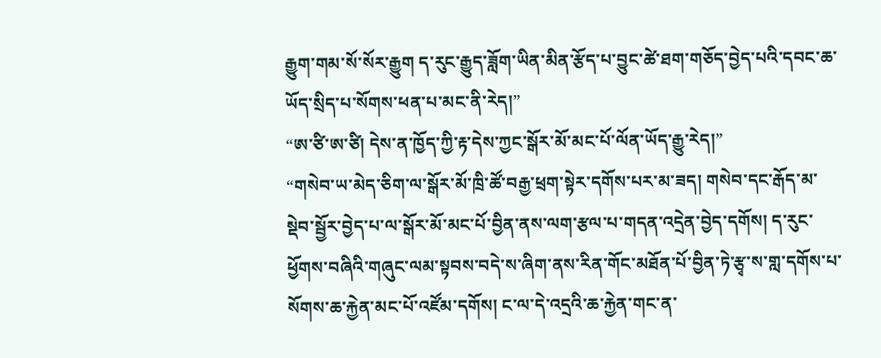རྒྱུག་གམ་སོ་སོར་རྒྱུག ད་རུང་རྒྱུད་ཟློག་ཡིན་མིན་རྩོད་པ་བྱུང་ཚེ་ཐག་གཅོད་བྱེད་པའི་དབང་ཆ་ཡོད་སྲིད་པ་སོགས་ཕན་པ་མང་ནི་རེད།”
“ཨ་ཙི་ཨ་ཙི། དེས་ན་ཁྱོད་ཀྱི་རྟ་དེས་ཀྱང་སྒོར་མོ་མང་པོ་ལོན་ཡོད་རྒྱུ་རེད།”
“གསེབ་ཡ་མེད་ཅིག་ལ་སྒོར་མོ་ཁྲི་ཚོ་བརྒྱ་ཕྲག་སྟེར་དགོས་པར་མ་ཟད། གསེབ་དང་རྒོད་མ་སྡེབ་སྦྱོར་བྱེད་པ་ལ་སྒོར་མོ་མང་པོ་བྱིན་ནས་ལག་རྩལ་པ་གདན་འདྲེན་བྱེད་དགོས། ད་རུང་ཕྱོགས་བཞིའི་གཞུང་ལམ་སྟབས་བདེ་ས་ཞིག་ནས་རིན་གོང་མཐོན་པོ་བྱིན་ཏེ་རྩྭ་ས་གླ་དགོས་པ་སོགས་ཆ་རྐྱེན་མང་པོ་འཛོམ་དགོས། ང་ལ་དེ་འདྲའི་ཆ་རྐྱེན་གང་ན་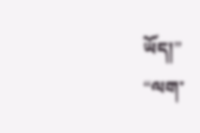ཡོད།”
“ལག་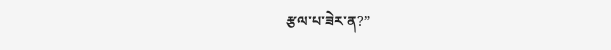རྩལ་པ་ཟེར་ན?”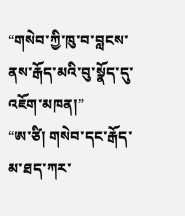“གསེབ་ཀྱི་ཁུ་བ་བླངས་ནས་རྒོད་མའི་བུ་སྣོད་དུ་འཇོག་མཁན།”
“ཨ་ཙི། གསེབ་དང་རྒོད་མ་ཐད་ཀར་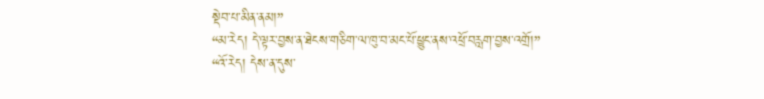སྡེབ་པ་མིན་ནམ།”
“མ་རེད། དེ་ལྟར་བྱས་ན་ཐེངས་གཅིག་ལ་ཁུ་བ་མང་པོ་ཕྱུང་ནས་འཕྲོ་བརླག་བྱས་འགྲོ།”
“འོ་རེད། དེས་ན་དུས་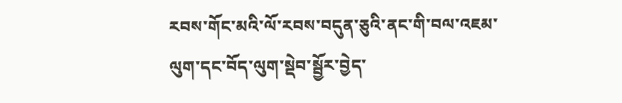རབས་གོང་མའི་ལོ་རབས་བདུན་ཅུའི་ནང་གི་བལ་འཇམ་ལུག་དང་བོད་ལུག་སྡེབ་སྦྱོར་བྱེད་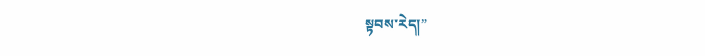སྟབས་རེད།”